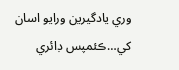وري يادگيرين ورايو اسان کي…ڪئمپس ڊائري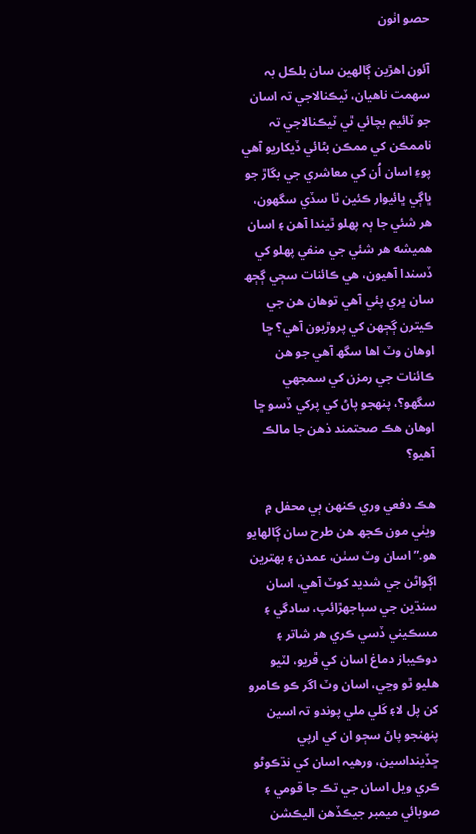حصو اٺون

آئون اهڙين ڳالهين سان بلڪل بہ سهمت ناهيان، ٽيڪنالاجي تہ اسان جو ٽائيم بچائي ٿي ٽيڪنالاجي تہ ناممڪن کي ممڪن بڻائي ڏيکاريو آهي پوءِ اسان اُن کي معاشري جي بگاڙ جو ڀاڳي ڀائيوار ڪئين ٿا سڏي سگهون، هر شئي جا ٻہ پهلو ٿيندا آهن ۽ اسان هميشه هر شئي جي منفي پهلو کي ڏسندا آهيون، هي ڪائنات سڄي ڳڄھ سان ڀري پئي آهي توهان هن جي ڪيترن ڳڄهن کي پروڙيون آهي؟ ڇا اوهان وٽ اها سگھ آهي جو هن ڪائنات جي رمزن کي سمجهي سگهو؟، پنهجو پاڻ کي پرکي ڏسو ڇا اوهان هڪ صحتمند ذهن جا مالڪ آهيو؟

هڪ دفعي وري ڪنهن ٻي محفل ۾ ويٺي مون ڪجھ هن طرح سان ڳالهايو هو.” اسان وٽ سٺن، عمدن ۽ بهترين اڳواڻن جي شديد کوٽ آهي، اسان سنڌين جي سٻاجهڙائپ، سادگي ۽ مسڪيني ڏسي ڪري هر شاتر ۽ دوڪيباز دماغ اسان کي ڦريو، لٽيو هليو ٿو وڃي، اسان وٽ اگر ڪو ڪامرو کن پل لا۽ کَلي ملي پوندو تہ اسين پنهنجو پاڻ سڄو ان کي ارپي ڇڏينداسين، ورهيہ اسان کي نڌڪوڻو ڪري ويل اسان جي تڪ جا قومي ۽ صوبائي ميمبر جيڪڏهن اليڪشن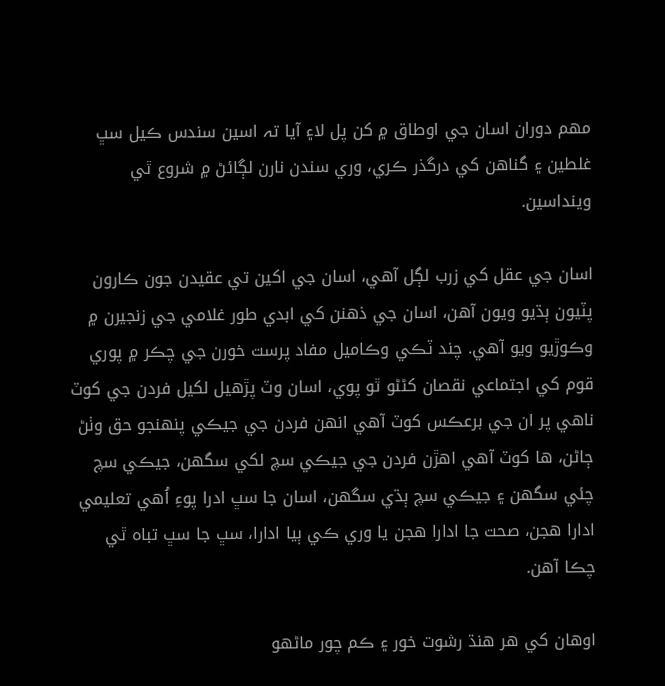مهم دوران اسان جي اوطاق ۾ کن پل لا۽ آيا تہ اسين سندس ڪيل سڀ غلطين ۽ گناهن کي درگذر ڪري، وري سندن نارن لڳائڻ ۾ شروع ٿي وينداسين.

اسان جي عقل کي زرب لڳل آهي، اسان جي اکين تي عقيدن جون ڪارون پٽيون ٻڌيو ويون آهن، اسان جي ذهنن کي ابدي طور غلامي جي زنجيرن ۾ وڪوڙيو ويو آهي. چند ٽڪي وڪاميل مفاد پرست خورن جي چڪر ۾ پوري قوم کي اجتماعي نقصان کڻڻو ٿو پوي، اسان وٽ پڙهيل لکيل فردن جي کوٽ ناهي پر ان جي برعڪس کوٽ آهي انهن فردن جي جيڪي پنهنجو حق وٺڻ ڄاڻن، ها کوٽ آهي اهڙن فردن جي جيڪي سچ لکي سگهن، جيڪي سچ چئي سگهن ۽ جيڪي سچ ٻڌي سگهن، اسان جا سڀ ادرا پوءِ اُهي تعليمي ادارا هجن، صحت جا ادارا هجن يا وري ڪي ٻيا ادارا، سڀ جا سڀ تباه ٿي چڪا آهن.

اوهان کي هر هنڌ رشوت خور ۽ ڪم چور ماڻهو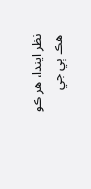نظر ايندا، هر ڪو هڪ ٻي جي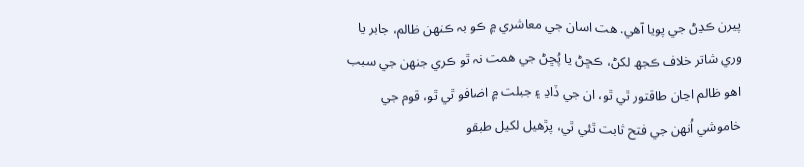پيرن ڪڍڻ جي پويا آهي. هت اسان جي معاشري ۾ ڪو بہ ڪنهن ظالم، جابر يا وري شاتر خلاف ڪجھ لکڻ، ڪڇڻ يا پُڇڻ جي همت نہ ٿو ڪري جنهن جي سبب اهو ظالم اڃان طاقتور ٿي ٿو، ان جي ڏاڍ ۽ جبلت ۾ اضافو ٿي ٿو، قوم جي خاموشي اُنهن جي فتح ثابت ٿئي ٿي، پڙهيل لکيل طبقو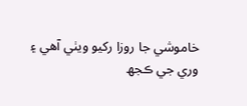خاموشي جا روزا رکيو ويٺي آهي ۽ وري جي ڪجھ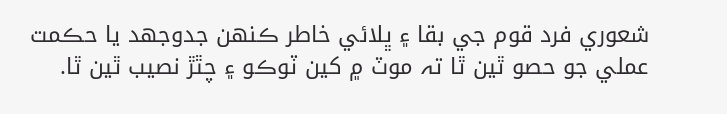شعوري فرد قوم جي بقا ۽ ڀلائي خاطر ڪنهن جدوجهد يا حڪمت عملي جو حصو ٿين ٿا تہ موٽ ۾ کين ٽوڪو ۽ چٿڙ نصيب ٿين ٿا.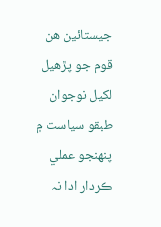جيستائين هن قوم جو پڙهيل لکيل نوجوان طبقو سياست ۾ پنهنجو عملي ڪردار ادا نہ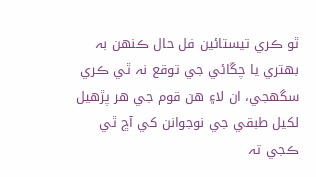ٿو ڪري تيستائين فل حال ڪنهن بہ بهتري يا چڱائي جي توقع نہ ٿي ڪري سگهجي، ان لا۽ هن قوم جي هر پڙهيل لکيل طبقي جي نوجوانن کي آڇ ٿي ڪجي تہ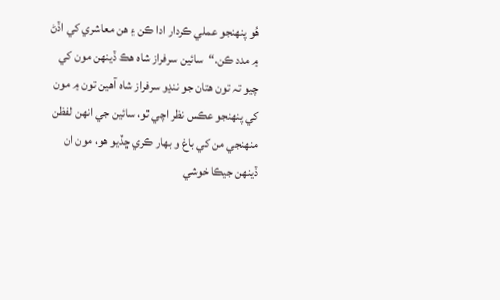هُو پنهنجو عملي ڪردار ادا ڪن ۽ هن معاشري کي اڏڻ ۾ مدد ڪن.“  سائين سرفراز شاه هڪ ڏينهن مون کي چيو تہ تون هتان جو ننڍو سرفراز شاه آهين تون ۾ مون کي پنهنجو عڪس نظر اچي ٿو، سائين جي انهن لفظن منهنجي من کي باغ و بهار ڪري ڇڏيو هو، مون ان ڏينهن جيڪا خوشي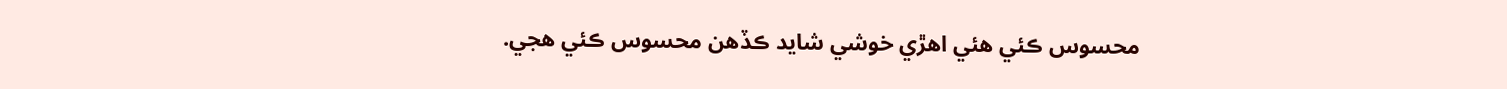محسوس ڪئي هئي اهڙي خوشي شايد ڪڏهن محسوس ڪئي هجي.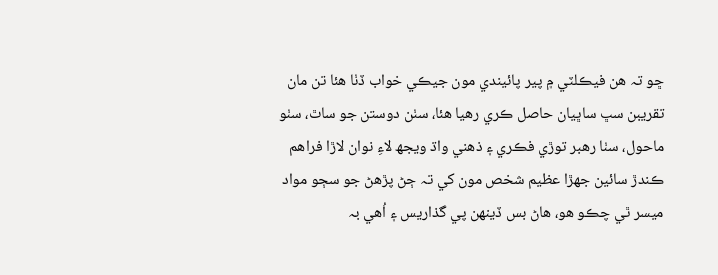ڇو تہ هن فيڪلٽي ۾ پير پائيندي مون جيڪي خواب ڏٺا هئا تن مان تقريبن سڀ ساڀيان حاصل ڪري رهيا هئا، سٺن دوستن جو ساٿ، سٺو ماحول، سٺا رهبر توڙي فڪري ۽ ذهني واڌ ويجھ لاءِ نوان لاڙا فراهم ڪندڙ سائين جهڙا عظيم شخص مون کي تہ ڄڻ پڙهڻ جو سڄو مواد ميسر ٿي چڪو هو، هاڻ بس ڏينهن پي گذاريس ۽ اُهي بہ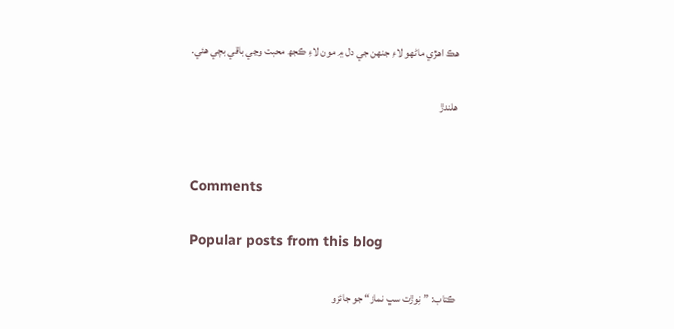هڪ اهڙي ماڻهو لاءِ جنهن جي دل ۾ مون لاءِ ڪجھ محبت وڃي باقي بچي هئي.

هلندڙ


Comments

Popular posts from this blog

ڪتاب: ”نِوڙت سڀ نماز“ جو جائزو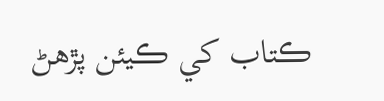ڪتاب کي ڪيئن پڙهڻ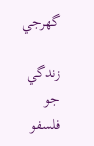گهرجي

زندگي جو فلسفو